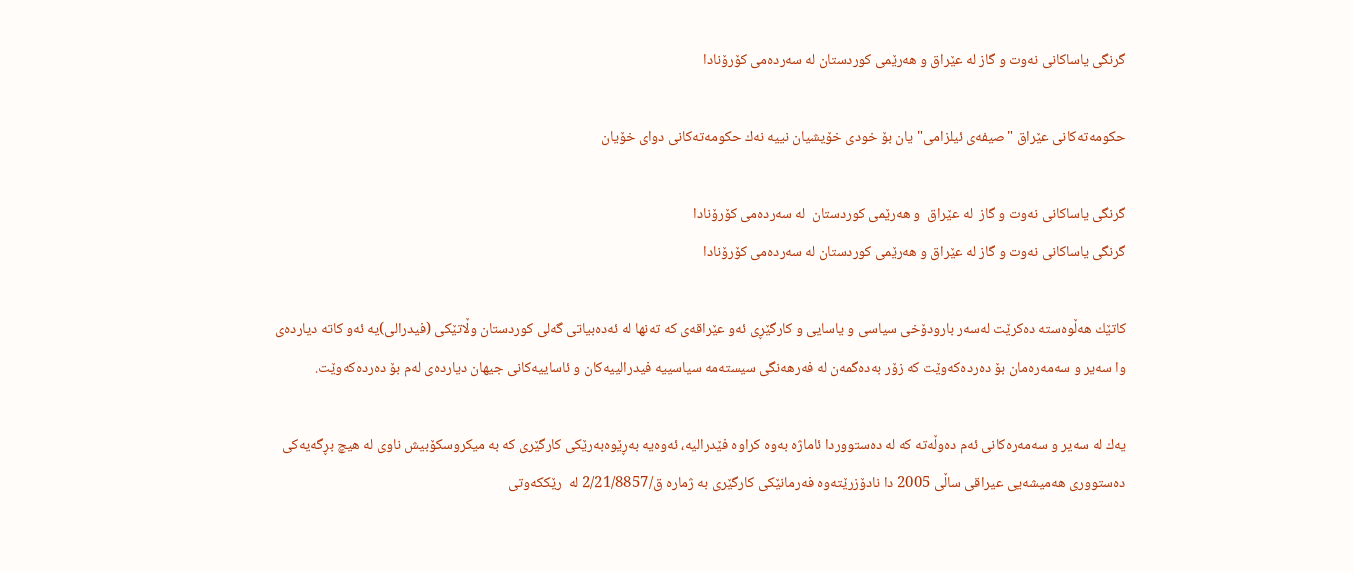گرنگى یاساكانى نه‌وت و گاز له‌ عێراق و هه‌رێمى كوردستان له‌ سه‌رده‌مى كۆرۆنادا

حكومەتەكانی عێراق "صیفەی ئیلزامی"یان بۆ خودی خۆیشیان نییە نەك حكومەتەكانی دوای خۆیان

گرنگى یاساكانى نه‌وت و گاز  له‌ عێراق  و هه‌رێمى كوردستان  له‌ سه‌رده‌مى كۆرۆنادا
گرنگى یاساكانى نه‌وت و گاز له‌ عێراق و هه‌رێمى كوردستان له‌ سه‌رده‌مى كۆرۆنادا

كاتێك هه‌ڵوه‌سته‌ ده‌كرێت له‌سه‌ر بارودۆخى سیاسی و یاسایى و كارگێڕى ئه‌و عێراقه‌ى كه‌ ته‌نها له‌ ئه‌ده‌بیاتى گه‌لى كوردستان وڵاتێكى (فیدرالى)یه‌ ئه‌و كاته‌ دیارده‌ى وا سه‌یر و سه‌مه‌ره‌مان بۆ ده‌رده‌كه‌وێت كه‌ زۆر به‌ده‌گمه‌ن له‌ فه‌رهه‌نگى سیسته‌مه‌ سیاسییه‌ فیدرالییه‌كان و ئاساییه‌كانى جیهان دیارده‌ى له‌م بۆ ده‌رده‌كه‌وێت.

یه‌ك له‌ سه‌یر و سه‌مه‌ره‌كانى ئه‌م ده‌وڵه‌ته‌ كه‌ له‌ ده‌ستووردا ئاماژه‌ به‌وه‌ كراوه‌ فێدرالیه‌، ئه‌وه‌یه‌ به‌ڕێوه‌به‌رێكى كارگێرى كه‌ به‌ میكروسكۆبیش ناوى له‌ هیچ بڕگه‌یه‌كى ده‌ستوورى هه‌میشه‌یى عیراقی ساڵى 2005 دا نادۆزرێته‌وه‌ فه‌رمانێكى كارگێرى به‌ ژماره‌ ق/2/21/8857 له‌  رێككه‌وتى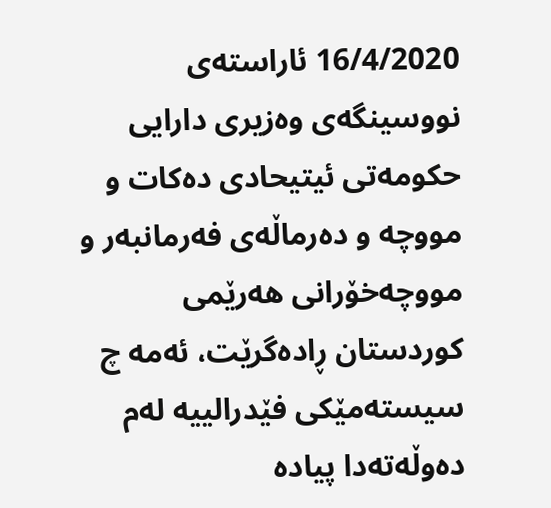16/4/2020 ئاراسته‌ى نووسینگه‌ى وه‌زیرى دارایى حكومه‌تى ئیتیحادى ده‌كات و مووچه‌ و ده‌رماڵه‌ى فه‌رمانبه‌ر و مووچه‌خۆرانى هه‌رێمى كوردستان ڕاده‌گرێت، ئه‌مه‌ چ سیسته‌مێكى فێدرالییه‌ له‌م ده‌وڵه‌ته‌دا پیاده‌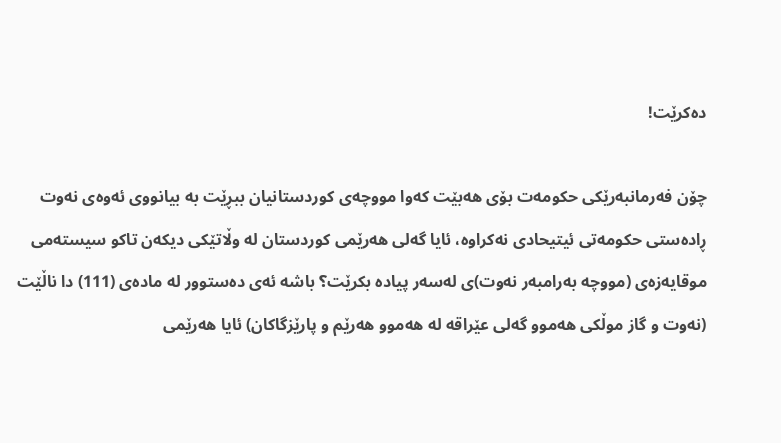ده‌كرێت!

چۆن فه‌رمانبه‌رێكى حكومه‌ت بۆى هه‌بێت كه‌وا مووچه‌ى كوردستانیان ببڕێت به‌ بیانووى ئه‌وه‌ى نه‌وت ڕاده‌ستى حكومه‌تى ئیتیحادى نه‌كراوه‌، ئایا گه‌لى هه‌رێمى كوردستان له‌ وڵاتێكى دیكەن تاكو سیسته‌مى موقایه‌زه‌ى (مووچه‌ به‌رامبه‌ر نه‌وت)ى له‌سه‌ر پیاده‌ بكرێت؟ باشه‌ ئه‌ى ده‌ستوور له‌ ماده‌ى (111) دا ناڵێت (نه‌وت و گاز موڵكى هه‌موو گه‌لى عێراقه‌ له‌ هه‌موو هه‌رێم و پارێزگاكان) ئایا هه‌رێمى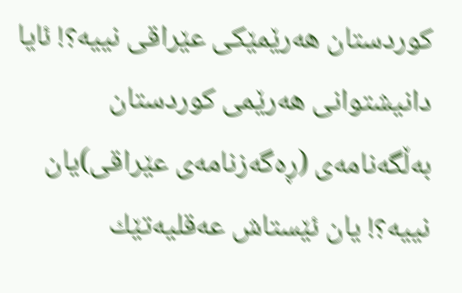كوردستان هه‌رێمێكى عێراقى نییه‌؟! ئایا دانیشتوانى هه‌رێمى كوردستان به‌ڵگه‌نامه‌ى (ڕه‌گه‌زنامه‌ى عێراقى)یان نییه‌؟! یان ئێستاش عه‌قلیه‌تێك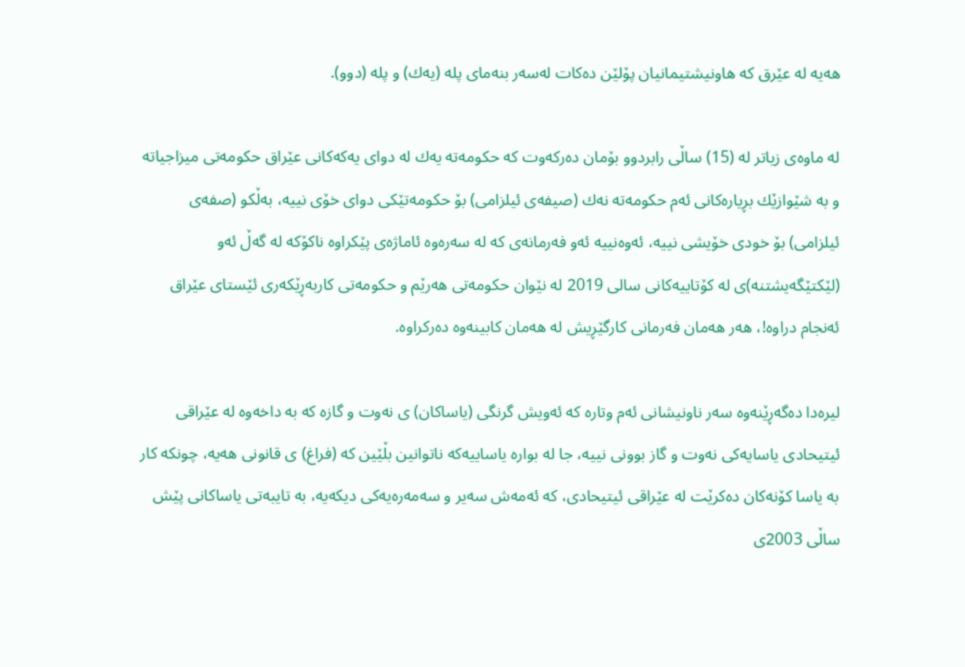هه‌یه‌ له‌ عێرق كه‌ هاونیشتیمانیان پۆلێن ده‌كات له‌سه‌ر بنه‌ماى پلە (یه‌ك) و پلە (دوو).

له‌ ماوه‌ى زیاتر له‌ (15) ساڵى رابردوو بۆمان ده‌ركه‌وت كه‌ حكومه‌ته‌ یه‌ك له‌ دوای یه‌كه‌كانى عێراق حكومه‌تى میزاجیاته‌ و به‌ شێوازێك بڕیاره‌كانى ئه‌م حكومه‌ته‌ نه‌ك (صیفه‌ى ئیلزامى) بۆ حكومه‌تێكى دواى خۆى نییه‌، به‌ڵكو (صفه‌ى ئیلزامى) بۆ خودى خۆیشى نییه‌، ئه‌وه‌نییه‌ ئه‌و فه‌رمانه‌ى كه‌ له‌ سه‌ره‌وه‌ ئاماژه‌ى پێكراوه‌ ناكۆكه‌ له‌ گه‌ڵ ئه‌و (لێكتێگه‌یشتنه‌)ى له‌ كۆتاییه‌كانى سالى 2019 له‌ نێوان حكومه‌تى هه‌رێم و حكومه‌تى كاربه‌ڕێكه‌رى ئێستاى عێراق ئه‌نجام دراوه‌!، هه‌ر هه‌مان فه‌رمانى كارگێڕیش له‌ هه‌مان كابینه‌وه‌ ده‌ركراوه‌.

لیره‌دا ده‌گه‌ڕێنه‌وه‌ سه‌ر ناونیشانى ئه‌م وتاره‌ كه‌ ئه‌ویش گرنگى (یاساكان) ى نه‌وت و گازه‌ كه‌ به‌ داخه‌وه‌ له‌ عێراقى ئیتیحادى یاسایه‌كى نه‌وت و گاز بوونى نییه‌، جا له‌ بواره‌ یاساییه‌كه‌ ناتوانین بڵێین كه‌ (فراغ) ى قانونی هه‌یه‌، چونكه‌ كار به‌ یاسا كۆنه‌كان ده‌كرێت له‌ عێراقى ئیتیحادى، كه‌ ئه‌مه‌ش سه‌یر و سه‌مه‌ره‌یه‌كى دیكەیە، به‌ تایبه‌تى یاساكانى پێش ساڵى 2003ى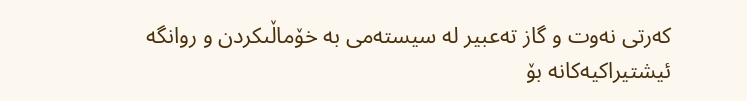كه‌رتى نه‌وت و گاز ته‌عبیر له‌ سیسته‌مى به‌ خۆماڵىكردن و روانگه‌ ئیشتیراكیه‌كانه‌ بۆ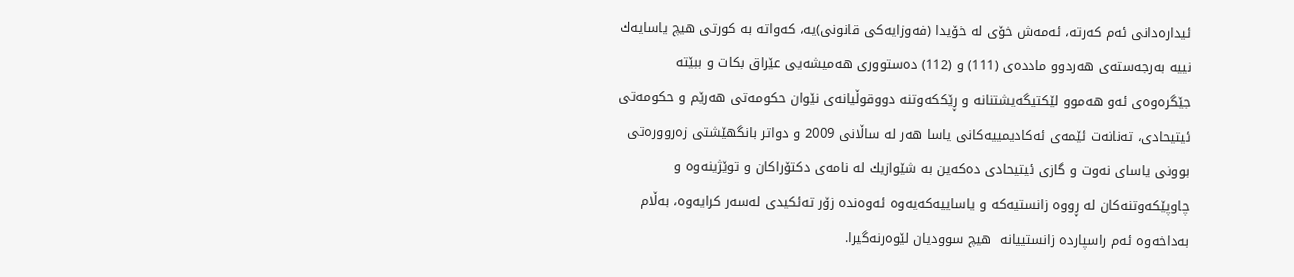ئیداره‌دانى ئه‌م كه‌رته‌، ئه‌مه‌ش خۆى له‌ خۆیدا (فه‌وزایه‌كى قانونی)یه‌، كه‌واته‌ به‌ كورتى هیچ یاسایه‌ك نییه‌ به‌رجه‌سته‌ى هه‌ردوو مادده‌ى (111) و (112) ده‌ستوورى هه‌میشه‌یى عێراق بكات و ببێته‌ جێگره‌وه‌ى ئه‌و هه‌موو لێكتیگه‌یشتنانه‌ و ڕێككه‌وتنه‌ دووقوڵیانه‌ى نێوان حكومه‌تى هه‌رێم و حكومه‌تى ئیتیحادى، ته‌نانه‌ت ئێمه‌ى ئه‌كادیمییه‌كانى یاسا هه‌ر له‌ ساڵانى 2009 و دواتر بانگهێشتى زه‌رووره‌تى بوونى یاساى نه‌وت و گازى ئیتیحادى ده‌كه‌ین به‌ شێوازیك له‌ نامه‌ى دكتۆراكان و توێژینه‌وه‌ و چاوپێكه‌وتنه‌كان له‌ ڕووه‌ زانستیه‌كه‌ و یاساییه‌كه‌یه‌وه‌ ئه‌وه‌نده‌ زۆر ته‌ئكیدى له‌سه‌ر كرایه‌وه‌، به‌ڵام به‌داخه‌وه‌ ئه‌م راسپارده‌ زانستییانه‌  هیچ سوودیان لێوه‌رنه‌گیرا.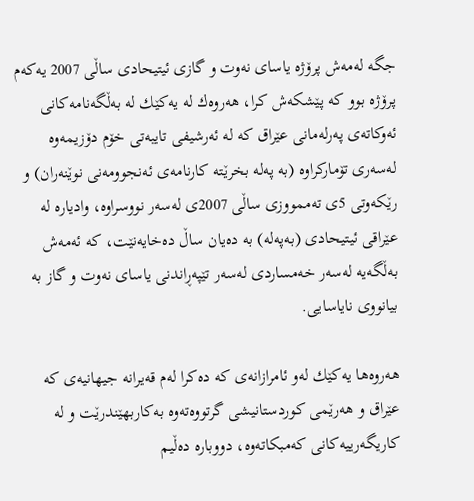جگه‌ له‌مه‌ش پرۆژه‌ یاساى نه‌وت و گازى ئیتیحادى ساڵى 2007 یه‌كه‌م پرۆژه‌ بوو كه‌ پێشكه‌ش كرا، هه‌روه‌ك له‌ یه‌كێك له‌ به‌ڵگه‌نامه‌كانى ئه‌وكاته‌ى په‌رله‌مانى عێراق كه‌ له‌ ئه‌رشیفى تایبه‌تى خۆم دۆزیمه‌وه‌ له‌سه‌رى تۆماركراوه‌ (به‌ په‌له‌ بخرێته‌ كارنامه‌ى ئه‌نجوومه‌نى نوێنه‌ران) و رێكه‌وتى 5ی ته‌ممووزى ساڵى 2007ى له‌سه‌ر نووسراوه‌، وادیاره‌ له‌ عێراقی ئیتیحادى (به‌په‌له‌) به‌ ده‌یان ساڵ ده‌خایه‌نێت، كه‌ ئه‌مه‌ش به‌ڵگه‌یه‌ له‌سه‌ر خه‌مساردى له‌سه‌ر تێپه‌ڕاندنى یاساى نه‌وت و گاز به‌ بیانووى نایاسایى.

هه‌روه‌ها یه‌كێك له‌و ئامرازانه‌ى كه‌ ده‌كرا له‌م قه‌یرانه‌ جیهانیه‌ى كه‌ عێراق و هه‌رێمى كوردستانیشى گرتووەته‌وه‌ به‌كاربهێندرێت و له‌ كاریگه‌رییه‌كانى كه‌مبكاته‌وه‌، دووباره‌ ده‌ڵیم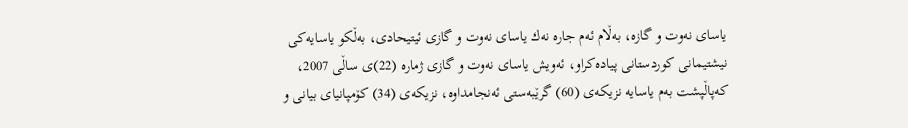یاساى نه‌وت و گازه‌، به‌ڵام ئه‌م جاره‌ نه‌ك یاساى نه‌وت و گازى ئیتیحادى، به‌ڵكو یاسایه‌كى نیشتیمانى كوردستانى پیاده‌كراو، ئه‌ویش یاساى نه‌وت و گازى ژماره‌ (22)ى ساڵى 2007، كه‌پاڵپشت به‌م یاسایه‌ نزیكه‌ى (60) گرێبه‌ستى ئه‌نجامداوه‌، نزیكه‌ى (34) كۆمپانیاى بیانى و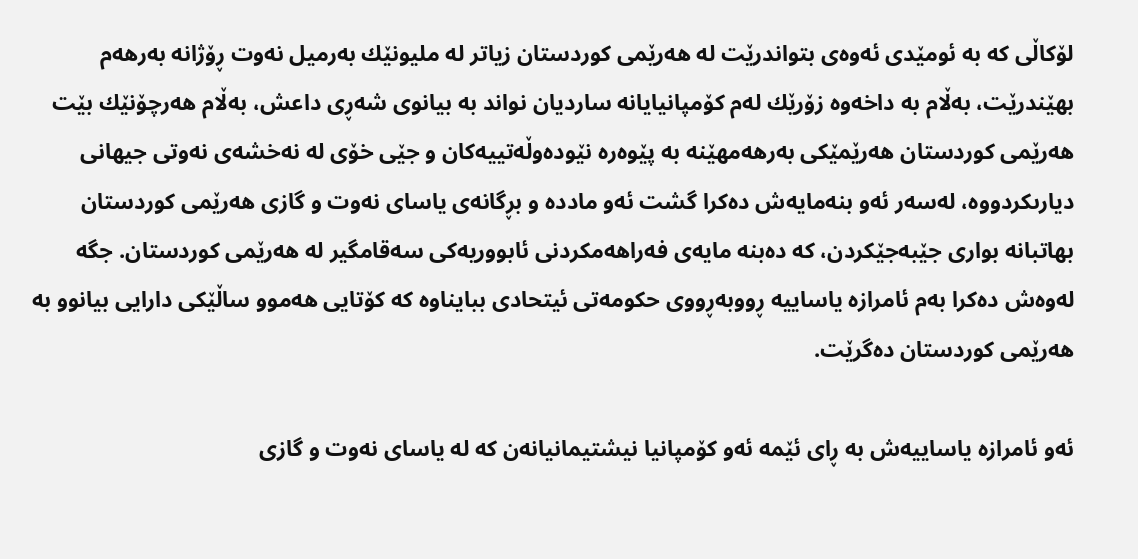لۆكاڵى كه‌ به‌ ئومێدى ئه‌وه‌ى بتواندرێت له‌ هه‌رێمى كوردستان زیاتر له‌ ملیونێك به‌رمیل نه‌وت ڕۆژانه‌ به‌رهه‌م بهێندرێت، به‌ڵام به‌ داخه‌وه‌ زۆرێك له‌م كۆمپانیایانه‌ ساردیان نواند به‌ بیانوى شه‌ڕى داعش، به‌ڵام هه‌رچۆنێك بێت هه‌رێمى كوردستان هه‌رێمێكى به‌رهه‌مهێنه‌ به‌ پێوه‌ره‌ نێوده‌وڵه‌تییه‌كان و جێى خۆى له‌ نه‌خشه‌ى نه‌وتى جیهانى دیارىكردووه‌، له‌سه‌ر ئه‌و بنه‌مایه‌ش ده‌كرا گشت ئه‌و مادده‌ و بڕگانه‌ى یاساى نه‌وت و گازى هه‌رێمى كوردستان بهاتبانه‌ بوارى جێبه‌جێكردن، كه‌ ده‌بنه‌ مایه‌ى فه‌راهه‌مكردنى ئابووریه‌كى سه‌قامگیر له‌ هه‌رێمى كوردستان. جگه‌ له‌وه‌ش ده‌كرا به‌م ئامرازه‌ یاساییه‌ ڕووبه‌ڕووى حكومه‌تى ئیتحادى ببایناوه‌ كه‌ كۆتایى هه‌موو ساڵێكى دارایى بیانوو به‌ هه‌رێمى كوردستان ده‌گرێت.

ئه‌و ئامرازه‌ یاساییه‌ش به‌ ڕاى ئێمه‌ ئه‌و كۆمپانیا نیشتیمانیانه‌ن كه‌ له‌ یاساى نه‌وت و گازى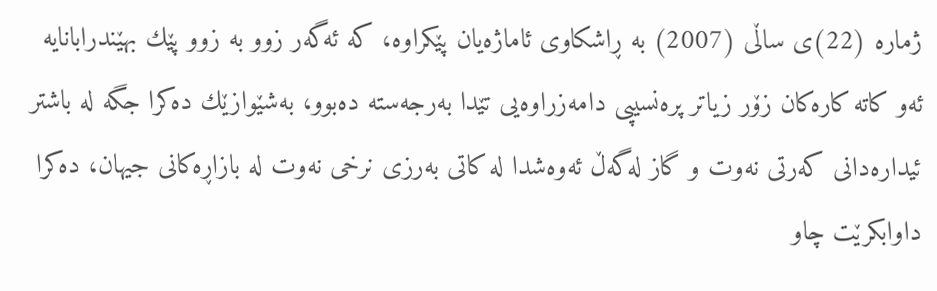ژماره‌ (22)ى ساڵى (2007) به‌ ڕاشكاوى ئاماژه‌یان پێكراوه‌، كه‌ ئه‌گه‌ر زوو به‌ زوو پێك بهێندرابانایه‌ ئه‌و كاته‌ كاره‌كان زۆر زیاتر پره‌نسیپى دامه‌زراوه‌یى تێدا به‌رجه‌سته‌ ده‌بوو، به‌شێوازێك ده‌كرا جگه‌ له‌ باشتر ئیداره‌دانى كه‌رتى نه‌وت و گاز له‌گه‌ڵ ئه‌وه‌شدا له‌ كاتى به‌رزى نرخى نه‌وت له‌ بازاڕه‌كانى جیهان، ده‌كرا داوابكرێت چاو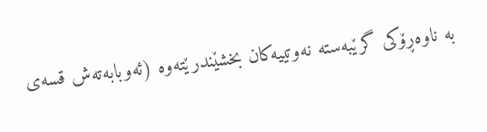به‌ ناوه‌ڕۆكى گرێبه‌سته‌ نه‌وتییه‌كان بخشێندرێته‌وه‌ (ئه‌وبابه‌ته‌ش قسه‌ى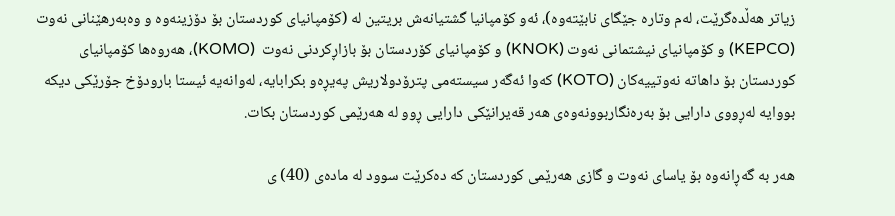زیاتر هه‌ڵده‌گرێت، له‌م وتاره‌ جێگاى نابێته‌وه‌)، ئه‌و كۆمپانیا گشتیانه‌ش بریتین له‌ (كۆمپانیاى كوردستان بۆ دۆزینه‌وه‌ و وه‌به‌رهێنانى نه‌وت (KEPCO) و كۆمپانیاى نیشتمانى نه‌وت (KNOK) و كۆمپانیاى كۆردستان بۆ بازاڕكردنى نه‌وت  (KOMO)، هه‌روه‌ها كۆمپانیاى كوردستان بۆ داهاته‌ نه‌وتییه‌كان (KOTO) كه‌وا ئه‌گه‌ر سیسته‌مى پترۆدولاریش په‌یڕه‌و بكرابایه‌، له‌وانه‌یه‌ ئیستا بارودۆخ جۆرێكی دیكە بووایه‌ له‌ڕووى دارایى بۆ به‌ره‌نگاربوونه‌وه‌ى هه‌ر قه‌یرانێكى دارایى ڕوو له‌ هه‌رێمى كوردستان بكات.

هه‌ر به‌ گه‌ڕانه‌وه‌ بۆ یاساى نه‌وت و گازى هه‌رێمى كوردستان كه‌ ده‌كرێت سوود له‌ ماده‌ى (40) ى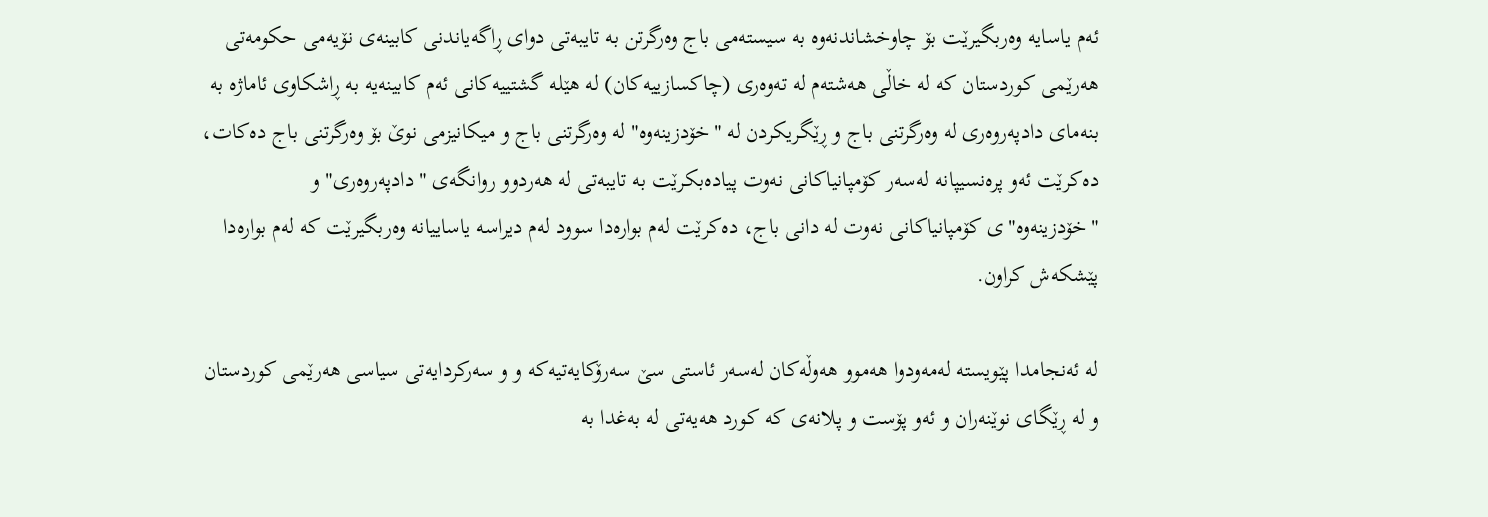ئه‌م یاسایه‌ وه‌ربگیرێت بۆ چاوخشاندنه‌وه‌ به‌ سیسته‌مى باج وه‌رگرتن به‌ تایبه‌تى دواى ڕاگه‌یاندنى كابینه‌ى نۆیه‌مى حكومه‌تى هه‌رێمى كوردستان كه‌ له‌ خاڵى هه‌شته‌م له‌ ته‌وه‌رى (چاكسازییه‌كان) له‌ هێله‌ گشتییه‌كانى ئه‌م كابینه‌یه‌ به‌ ڕاشكاوى ئاماژه‌ به‌ بنه‌ماى دادپه‌روه‌رى له‌ وه‌رگرتنى باج و ڕێگریكردن له‌ "خۆدزینه‌وه‌" له‌ وه‌رگرتنى باج و میكانیزمى نوێ بۆ وه‌رگرتنى باج ده‌كات، ده‌كرێت ئه‌و پره‌نسیپانه‌ له‌سه‌ر كۆمپانیاكانى نه‌وت پیاده‌بكرێت به‌ تایبه‌تى له‌ هه‌ردوو روانگه‌ى "دادپه‌روه‌رى" و "خۆدزینه‌وه‌"ى كۆمپانیاكانى نه‌وت له‌ دانى باج، ده‌كرێت له‌م بواره‌دا سوود له‌م دیراسه‌ یاساییانه‌ وه‌ربگیرێت كه‌ له‌م بواره‌دا پێشكه‌ش كراون.

له‌ ئه‌نجامدا پێویسته‌ له‌مه‌ودوا هه‌موو هه‌وڵه‌كان له‌سه‌ر ئاستى سێ سه‌رۆكایه‌تیه‌كه‌ و و سه‌ركردایه‌تى سیاسى هه‌رێمى كوردستان و له‌ ڕێگاى نوێنه‌ران و ئه‌و پۆست و پلانه‌ى كه‌ كورد هه‌یه‌تى له‌ به‌غدا به‌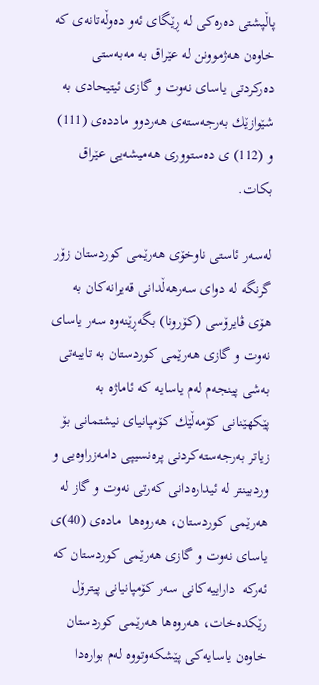پاڵپشتى ده‌ره‌كى له‌ ڕێگاى ئه‌و ده‌وڵه‌تانه‌ى كه‌ خاوه‌ن هه‌ژموونن له‌ عێراق به‌ مه‌به‌ستى ده‌ركردتى یاساى نه‌وت و گازى ئیتیحادى به‌ شێوازێك به‌رجه‌سته‌ى هه‌ردوو مادده‌ى (111) و (112) ى ده‌ستوورى هه‌میشه‌یى عێراق بكات.

له‌سه‌ر ئاستى ناوخۆى هه‌رێمى كوردستان زۆر گرنگه‌ له‌ دواى سه‌رهه‌ڵدانى قه‌یرانه‌كان به‌ هۆى ڤایرۆسى (كۆرونا) بگه‌ڕێنه‌وه‌ سه‌ر یاساى نه‌وت و گازى هه‌رێمى كوردستان به‌ تایبه‌تى بەشی پینجه‌م له‌م یاسایه‌ كه‌ ئاماژه‌ به‌ پێكهێنانى كۆمه‌ڵێك كۆمپانیاى نیشتمانى بۆ زیاتر به‌رجه‌سته‌كردنى پره‌نسیپى دامه‌زراوه‌یى و وردبینتر له‌ ئیداره‌دانى كه‌رتى نه‌وت و گاز له‌ هه‌رێمى كوردستان، هه‌روه‌ها  ماده‌ى (40)ى یاساى نه‌وت و گازى هه‌رێمى كوردستان كه‌ ئه‌ركه‌  داراییه‌كانى سه‌ر كۆمپانیانى پیترۆل رێكده‌خات، هه‌روه‌ها هه‌رێمى كوردستان خاوه‌ن یاسایه‌كى پێشكه‌وتووه‌ له‌م بواره‌دا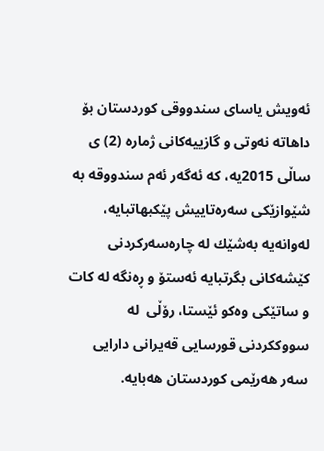ئه‌ويش یاساى سندووقى كوردستان بۆ داهاته‌ نه‌وتى و گازییه‌كانى ژماره‌ (2) ى ساڵى 2015یه‌، كه‌ ئه‌گه‌ر ئه‌م سندووقه‌ به‌ شێوازێكى سه‌ره‌تايیش پێكبهاتبایه‌، له‌وانه‌یه‌ به‌شێك له‌ چاره‌سه‌ركردنى كێشه‌كانى بگرتبایه‌ ئه‌ستۆ و ڕه‌نگه‌ له‌ كات و ساتێكى وه‌كو ئێستا، رۆڵى  له‌ سووككردنى قورسایى قه‌یرانى دارایى سه‌ر هه‌رێمى كوردستان هه‌بایه‌.